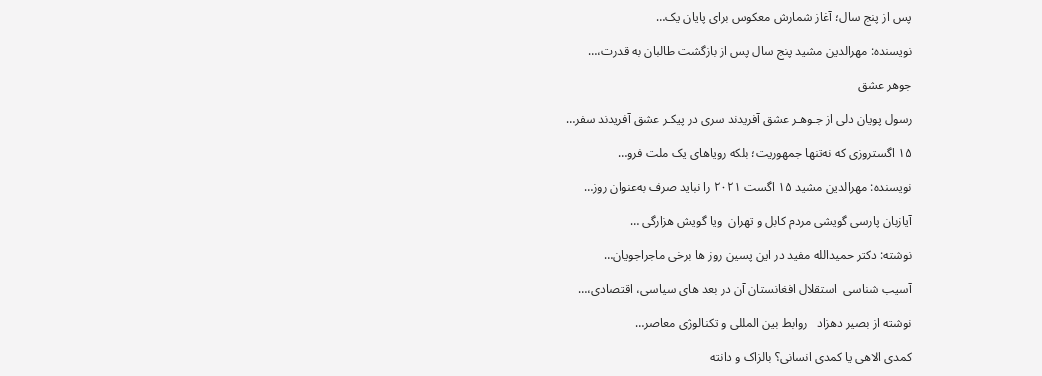پس از پنج سال؛ آغاز شمارش معکوس برای پایان یک…

نویسنده: مهرالدین مشید پنج سال پس از بازگشت طالبان به قدرت،…

جوهر عشق

رسول پویان دلی از جـوهـر عشق آفریدند سری در پیکـر عشق آفریدند سفر…

۱۵ اگستروزی که نه‌تنها جمهوریت؛ بلکه رویاهای یک ملت فرو…

نویسنده: مهرالدین مشید ۱۵ اگست ۲۰۲۱ را نباید صرف به‌عنوان روز…

آیازبان پارسی گویشی مردم کابل و تهران  ویا گویش هزارگی …

نوشته: دکتر حمیدالله مفید در این پسین روز ها برخی ماجراجویان…

آسیب شناسی  استقلال افغانستان آن در بعد های سیاسی، اقتصادی،…

نوشته از بصیر دهزاد   روابط بین المللی و تکنالوژی معاصر…

کمدی الاهی یا کمدی انسانی؟ بالزاک و دانته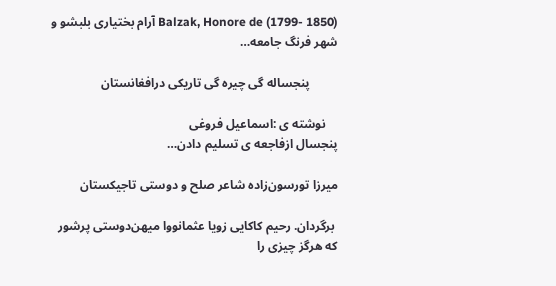Balzak, Honore de (1799- 1850) آرام بختیاری بلبشو و شهر فرنگ جامعه…

         پنجساله گی چیره گی تاریکی درافغانستان

    نوشته ی :اسماعیل فروغی                                                            پنجسال ازفاجعه ی تسلیم دادن…

میرزا تورسون‌زاده شاعر صلح و دوستی تاجیکستان

 برگردان. رحیم کاکایی زویا عثمانووا میهن‌دوستی پرشور که هرگز چیزی را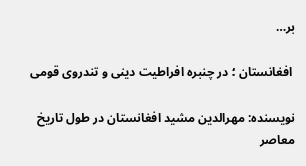بر…

 افغانستان ؛ در چنبره افراطیت دینی و تندروی قومی

نویسنده: مهرالدین مشید افغانستان در طول تاریخ معاصر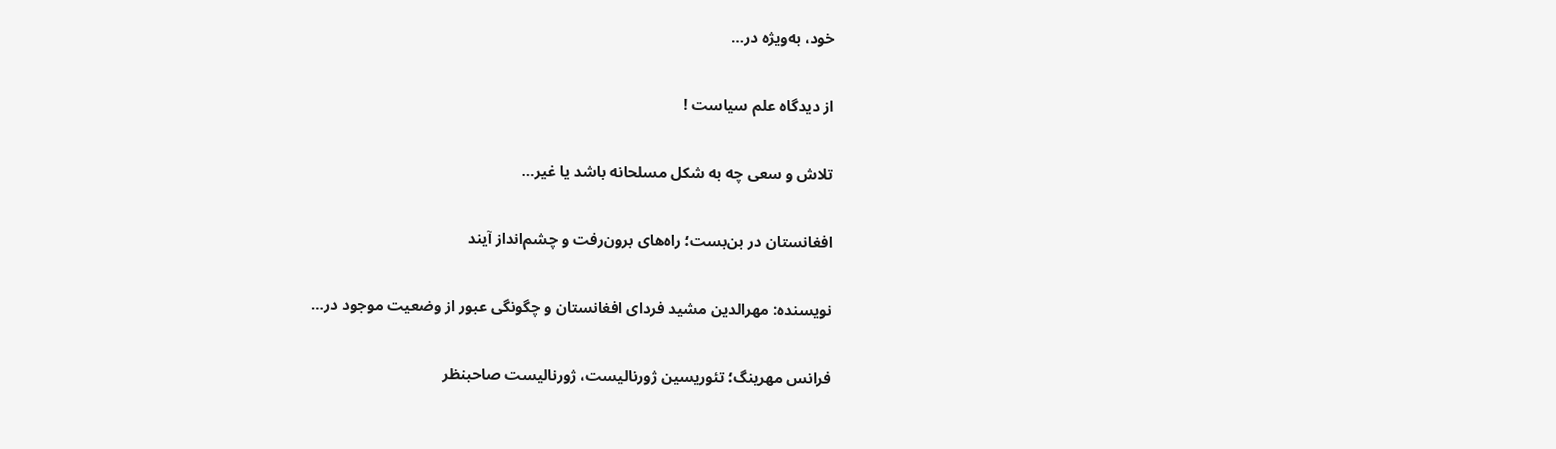خود، به‌ویژه در…

از دیدگاه علم سیاست !

تلاش و سعی چه به شکل مسلحانه باشد یا غیر…

افغانستان در بن‌بست؛ راه‌های برون‌رفت و چشم‌انداز آیند

نویسنده: مهرالدین مشید فردای افغانستان و چگونگی عبور از وضعیت موجود در…

فرانس مهرینگ؛ تئوریسین ژورنالیست، ژورنالیست صاحبنظر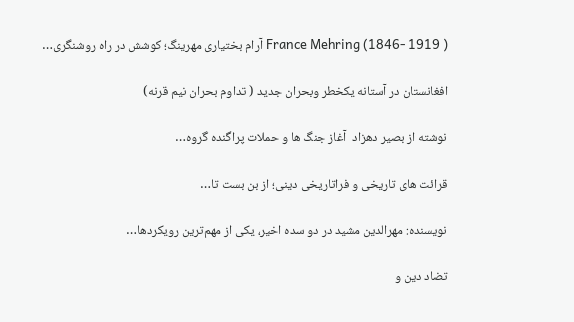France Mehring (1846- 1919 ) آرام بختیاری مهرینگ؛ کوشش در راه روشنگری…

افغانستان در آستانه یکخطر وبحران جدید ( تداوم بحران نیم قرنه)

نوشته از بصیر دهزاد  آغاز جنگ ها و حملات پراگنده گروه…

قرائت های تاریخی و فراتاریخی دینی؛ از بن بست تا…

نویسنده: مهرالدین مشید در دو سده اخیر، یکی از مهم‌ترین رویکردها…

تضاد دین و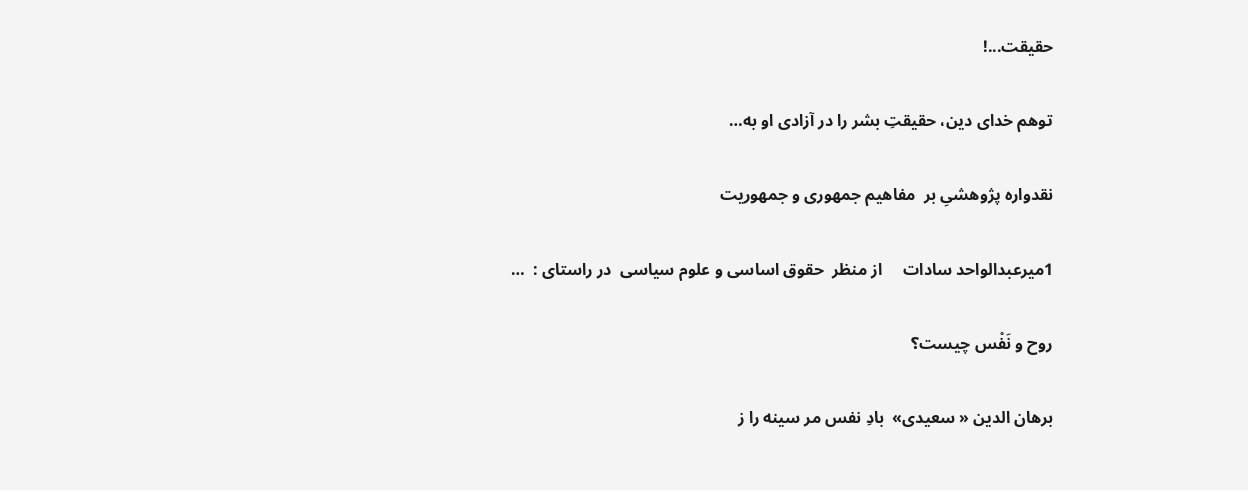حقیقت...!

توهم خدای دین، حقیقتِ بشر را در آزادی او به…

نقدواره پژوهشیِ بر  مفاهیم جمهوری و جمهوریت

1میرعبدالواحد سادات     از منظر  حقوق اساسی و علوم سیاسی  در راستای :  …

روح و نَفْس چیست؟

برهان الدین « سعیدی»  بادِ نفس مر سینه را ز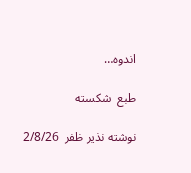اندوه…

طبع  شکسته

نوشته نذیر ظفر  2/8/26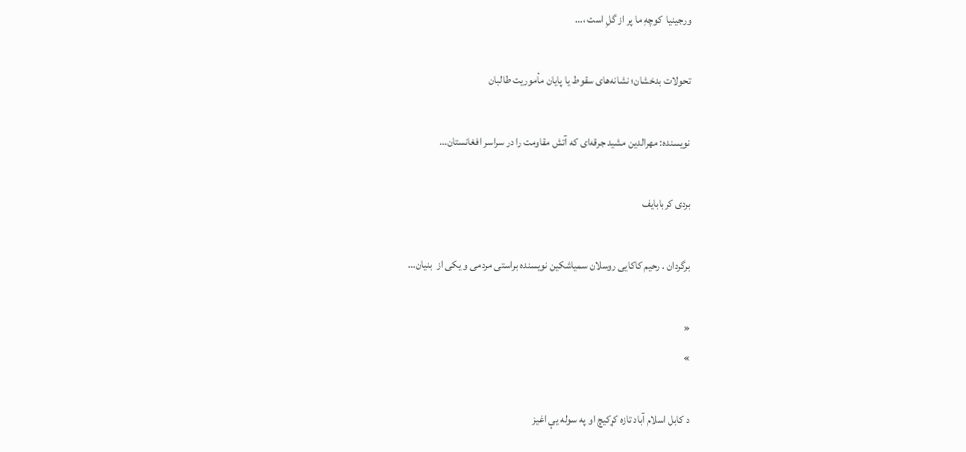ورجینیا  كوچهِ ما پر از گلِ است ،…

تحولات بدخشان؛ نشانه‌های سقوط یا پایان مأموریت طالبان

نویسنده: مهرالدین مشید جرقه‌ای که آتش مقاومت را در سراسر افغانستان…

بردی کربابایف

برگردان . رحیم کاکایی روسلان سمیاشکین نویسنده براستی مردمی و یکی از  بنیان…

«
»

د کابل اسلام آباد تازه کړکيچ او په سوله يې اغيز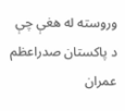وروسته له هغې چې د پاکستان صدراعظم عمران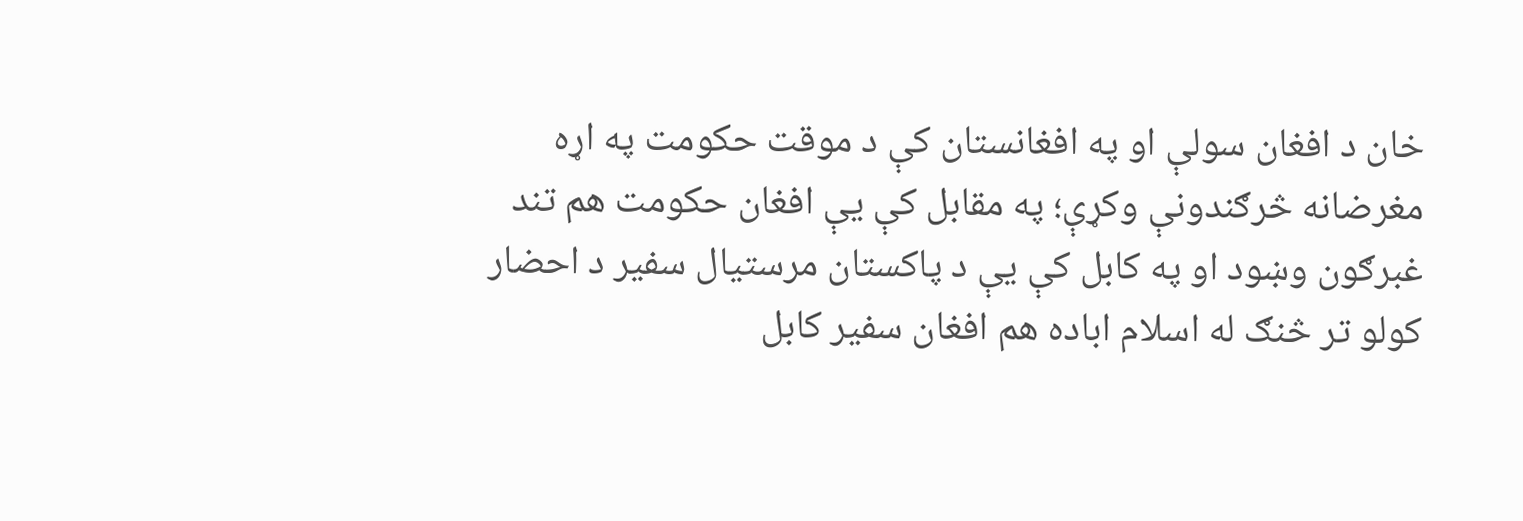خان د افغان سولې او په افغانستان کې د موقت حکومت په اړه مغرضانه څرګندونې وکړې؛ په مقابل کې يې افغان حکومت هم تند غبرګون وښود او په کابل کې يې د پاکستان مرستيال سفیر د احضار کولو تر څنګ له اسلام اباده هم افغان سفير کابل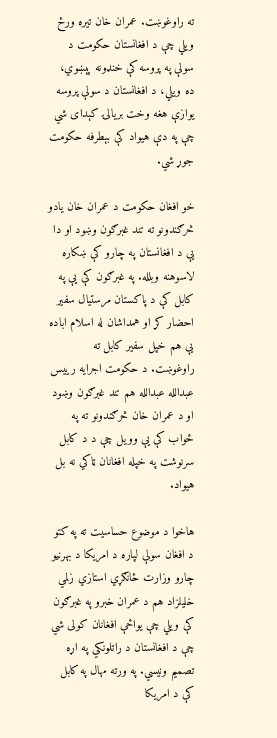ته راوغوښت. عمران خان تيره ورځ ويلي چې د افغانستان حکومت د سولې په پروسه کې خنډونه پېښوي، ده ويلي، د افغانستان د سولې پروسه یوازې هغه وخت بریالۍ کېدای شي چې په دې هیواد کې بېطرفه حکومت جوړ شي.

خو افغان حکومت د عمران خان یادو څرګندونو ته تند غبرګون وښود او دا يې د افغانستان په چارو کې ښکاره لاسوهنه وبلله. په غبرګون کې يې په کابل کې د پاکستان مرستيال سفير احضار کړ او همداشان له اسلام اباده يې هم خپل سفير کابل ته راوغوښت. د حکومت اجرایه رييس عبدالله عبدالله هم تند غبرګون وښود او د عمران خان څرګندونو ته په ځواب کې يې وويل چې د د کابل سرنوشت په خپله افغانان ټاکي نه بل هيواد.

هاخوا د موضوع حساسيت ته په کتو د افغان سولې لپاره د امریکا د بهرنيو چارو وزارت ځانګړي استازي زلمي خليلزاد هم د عمران خبرو په غبرګون کې ويلي چې يواځې افغانان کولی شي چې د افغانستان د راتلونکي په اړه تصمیم ونيسي. په ورته مهال په کابل کې د امريکا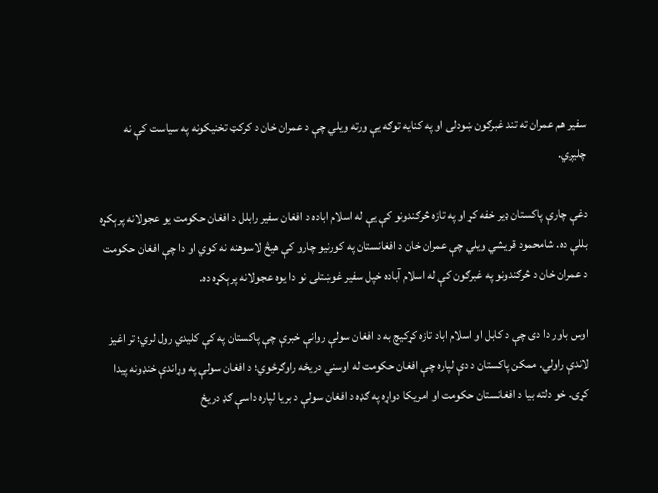سفیر هم عمران ته تند غبرګون ښودلی او په کنايه توګه يې ورته ويلي چې د عمران خان د کرکټ تخنیکونه په سیاست کې نه چليږي.

دغې چارې پاکستان ډير خفه کړ او په تازه څرګندونو کې يې له اسلام اباده د افغان سفير رابلل د افغان حکومت یو عجولانه پرېکړه بللې ده. شامحمود قريشي ويلي چې عمران خان د افغانستان په کورنيو چارو کې هيڅ لاسوهنه نه کوي او دا چې افغان حکومت د عمران خان د څرګندونو په غبرګون کې له اسلام آباده خپل سفير غوښتلی نو دا یوه عجولانه پرېکړه ده.

اوس باور دا دی چې د کابل او اسلام اباد تازه کړکيچ به د افغان سولې روانې خبرې چې پاکستان په کې کليدي رول لري؛ تر اغيز لاندې راولي. ممکن پاکستان د دې لپاره چې افغان حکومت له اوسني دريځه راوګرځوي؛ د افغان سولې په وړاندې خنډونه پيدا کړی. خو دلته بيا د افغانستان حکومت او امریکا دواړه په ګډه د افغان سولې د بریا لپاره داسې ګډ دريځ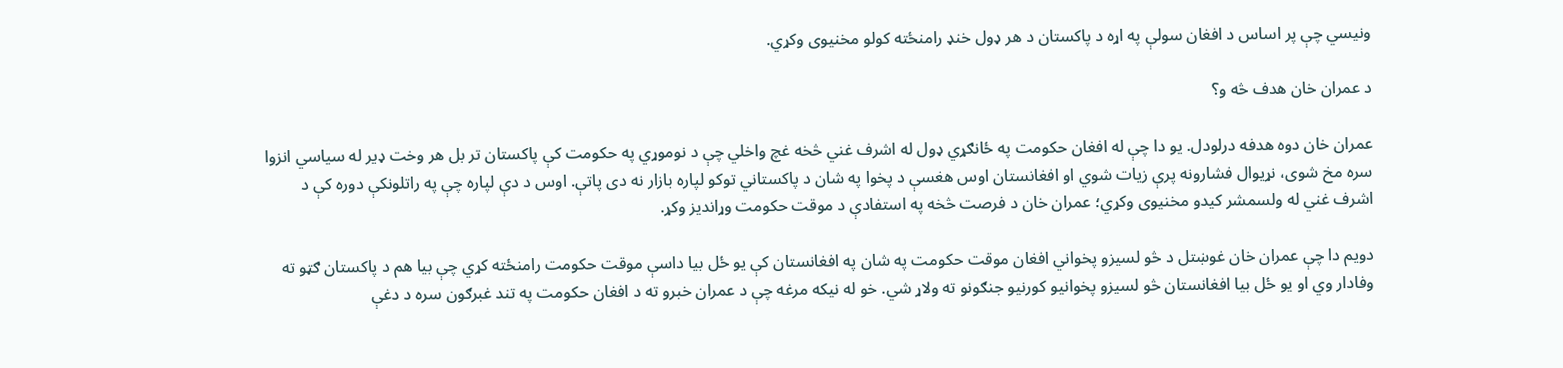ونيسي چې پر اساس د افغان سولې په اړه د پاکستان د هر ډول خنډ رامنځته کولو مخنيوی وکړي.

د عمران خان هدف څه و؟

عمران خان دوه هدفه درلودل. يو دا چې له افغان حکومت په ځانګړي ‌ډول له اشرف غني څخه غچ واخلي چې د نوموړي په حکومت کې پاکستان تر بل هر وخت ډیر له سياسي انزوا سره مخ شوی، نړيوال فشارونه پرې زيات شوي او افغانستان اوس هغسې د پخوا په شان د پاکستاني توکو لپاره بازار نه دی پاتې. اوس د دې لپاره چې په راتلونکې دوره کې د اشرف غني له ولسمشر کيدو مخنيوی وکړي؛ عمران خان د فرصت څخه په استفادې د موقت حکومت وړانديز وکړ.

دويم دا چې عمران خان غوښتل د څو لسيزو پخواني افغان موقت حکومت په شان په افغانستان کې يو ځل بيا داسې موقت حکومت رامنځته کړي چې بيا هم د پاکستان ګټو ته وفادار وي او يو ځل بيا افغانستان څو لسيزو پخوانیو کورنیو جنګونو ته ولاړ شي. خو له نیکه مرغه چې د عمران خبرو ته د افغان حکومت په تند غبرګون سره د دغې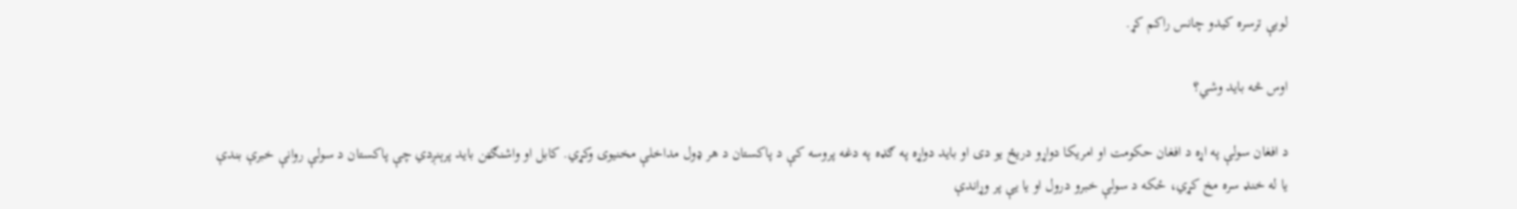لوبې ترسره کيدو چانس راکم کړ.

اوس څه بايد وشي؟

د افغان سولې په اړه د افغان حکومت او امریکا دواړو دريځ يو دی او باید دواړه په ګډه په دغه پروسه کې د پاکستان د هر ډول مداخلې مخنيوی وکړي. کابل او واشنګټن بايد پرېنږدي چې پاکستان د سولې روانې خبرې بندې يا له خنډ سره مخ کړي، ځکه د سولې خبرو درول او يا يې پر وړاندې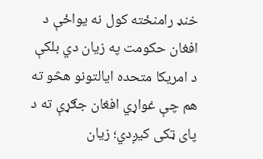خنډ رامنځته کول نه يواځې د افغان حکومت په زيان دي بلکې د امريکا متحده ایالتونو هڅو ته هم چې غواړي افغان جګړې ته د پای ټکی کيږدي؛ زیان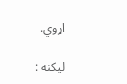اړوي.

لیکنه :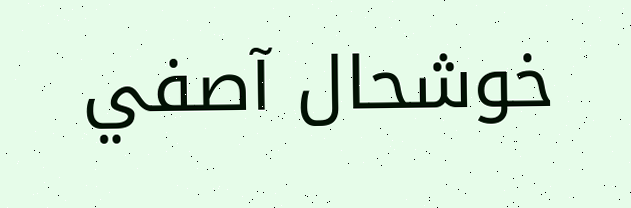خوشحال آصفي